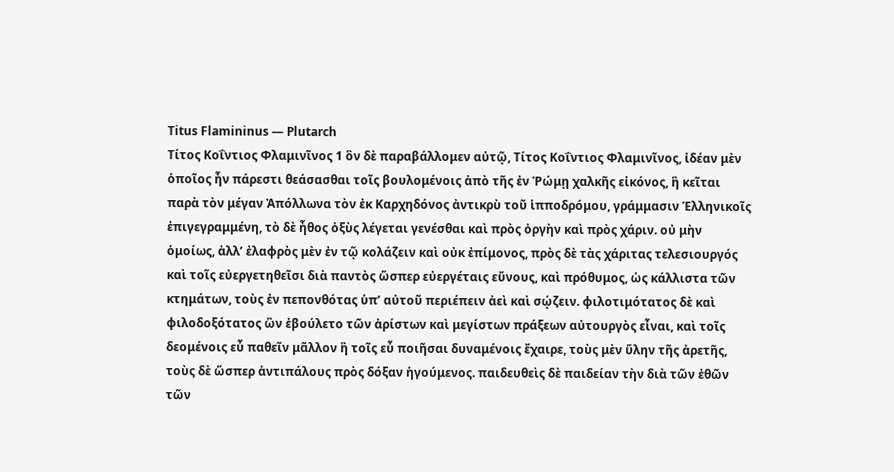Titus Flamininus — Plutarch
Τίτος Κοΐντιος Φλαμινῖνος 1 ὃν δὲ παραβάλλομεν αὐτῷ, Τίτος Κοΐντιος Φλαμινῖνος, ἰδέαν μὲν ὁποῖος ἦν πάρεστι θεάσασθαι τοῖς βουλομένοις ἀπὸ τῆς ἐν Ῥώμῃ χαλκῆς εἰκόνος, ἣ κεῖται παρὰ τὸν μέγαν Ἀπόλλωνα τὸν ἐκ Καρχηδόνος ἀντικρὺ τοῦ ἱπποδρόμου, γράμμασιν Ἑλληνικοῖς ἐπιγεγραμμένη, τὸ δὲ ἦθος ὀξὺς λέγεται γενέσθαι καὶ πρὸς ὀργὴν καὶ πρὸς χάριν. οὐ μὴν ὁμοίως, ἀλλʼ ἐλαφρὸς μὲν ἐν τῷ κολάζειν καὶ οὐκ ἐπίμονος, πρὸς δὲ τὰς χάριτας τελεσιουργός καὶ τοῖς εὐεργετηθεῖσι διὰ παντὸς ὥσπερ εὐεργέταις εὔνους, καὶ πρόθυμος, ὡς κάλλιστα τῶν κτημάτων, τοὺς ἐν πεπονθότας ὑπʼ αὐτοῦ περιέπειν ἀεὶ καὶ σῴζειν. φιλοτιμότατος δὲ καὶ φιλοδοξότατος ὢν ἐβούλετο τῶν ἀρίστων καὶ μεγίστων πράξεων αὐτουργὸς εἶναι, καὶ τοῖς δεομένοις εὖ παθεῖν μᾶλλον ἢ τοῖς εὖ ποιῆσαι δυναμένοις ἔχαιρε, τοὺς μὲν ὕλην τῆς ἀρετῆς, τοὺς δὲ ὥσπερ ἀντιπάλους πρὸς δόξαν ἡγούμενος. παιδευθεὶς δὲ παιδείαν τὴν διὰ τῶν ἐθῶν τῶν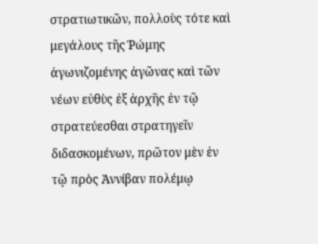στρατιωτικῶν, πολλοὺς τότε καὶ μεγάλους τῆς Ῥώμης ἀγωνιζομένης ἀγῶνας καὶ τῶν νέων εὐθὺς ἐξ ἀρχῆς ἐν τῷ στρατεύεσθαι στρατηγεῖν διδασκομένων, πρῶτον μὲν ἐν τῷ πρὸς Ἀννίβαν πολέμῳ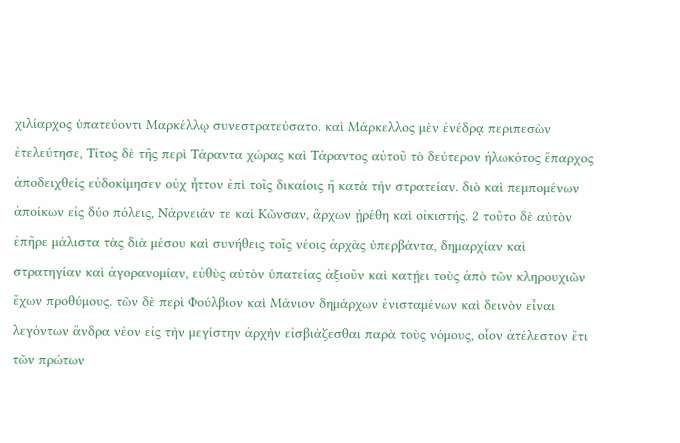χιλίαρχος ὑπατεύοντι Μαρκέλλῳ συνεστρατεύσατο. καὶ Μάρκελλος μὲν ἐνέδρᾳ περιπεσὼν ἐτελεύτησε, Τίτος δὲ τῆς περὶ Τάραντα χώρας καὶ Τάραντος αὐτοῦ τὸ δεύτερον ἡλωκότος ἔπαρχος ἀποδειχθείς εὐδοκίμησεν οὐχ ἧττον ἐπὶ τοῖς δικαίοις ἢ κατὰ τὴν στρατείαν. διὸ καὶ πεμπομένων ἀποίκων εἰς δύο πόλεις, Νάρνειάν τε καὶ Κῶνσαν, ἄρχων ᾑρέθη καὶ οἰκιστής. 2 τοῦτο δὲ αὑτὸν ἐπῆρε μάλιστα τὰς διὰ μέσου καὶ συνήθεις τοῖς νέοις ἀρχὰς ὑπερβάντα, δημαρχίαν καὶ στρατηγίαν καὶ ἀγορανομίαν, εὐθὺς αὑτὸν ὑπατείας ἀξιοῦν καὶ κατῄει τοὺς ἀπὸ τῶν κληρουχιῶν ἔχων προθύμους. τῶν δὲ περὶ Φούλβιον καὶ Μάνιον δημάρχων ἐνισταμένων καὶ δεινὸν εἶναι λεγόντων ἄνδρα νέον εἰς τὴν μεγίστην ἀρχὴν εἰσβιάζεσθαι παρὰ τοὺς νόμους, οἷον ἀτέλεστον ἔτι τῶν πρώτων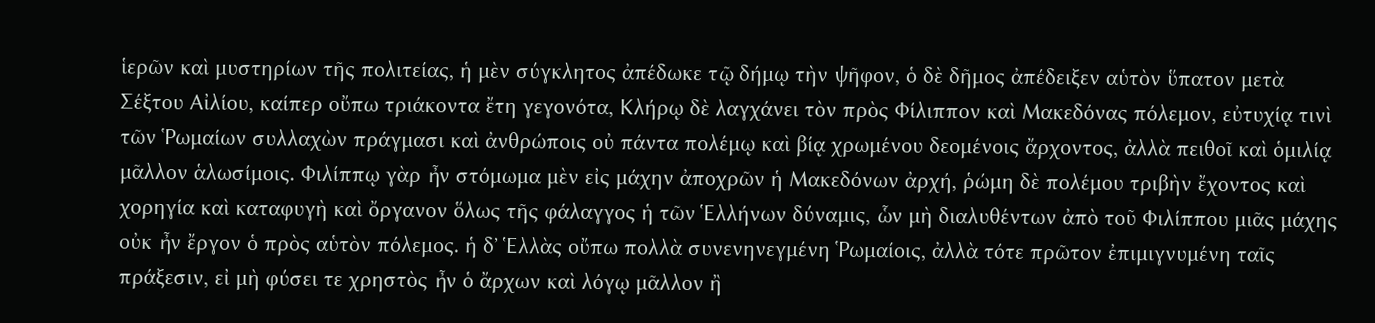ἱερῶν καὶ μυστηρίων τῆς πολιτείας, ἡ μὲν σύγκλητος ἀπέδωκε τῷ δήμῳ τὴν ψῆφον, ὁ δὲ δῆμος ἀπέδειξεν αὑτὸν ὕπατον μετὰ Σέξτου Αἰλίου, καίπερ οὔπω τριάκοντα ἔτη γεγονότα, Κλήρῳ δὲ λαγχάνει τὸν πρὸς Φίλιππον καὶ Μακεδόνας πόλεμον, εὐτυχίᾳ τινὶ τῶν Ῥωμαίων συλλαχὼν πράγμασι καὶ ἀνθρώποις οὐ πάντα πολέμῳ καὶ βίᾳ χρωμένου δεομένοις ἄρχοντος, ἀλλὰ πειθοῖ καὶ ὁμιλίᾳ μᾶλλον ἁλωσίμοις. Φιλίππῳ γὰρ ἦν στόμωμα μὲν εἰς μάχην ἀποχρῶν ἡ Μακεδόνων ἀρχή, ῥώμη δὲ πολέμου τριβὴν ἔχοντος καὶ χορηγία καὶ καταφυγὴ καὶ ὄργανον ὅλως τῆς φάλαγγος ἡ τῶν Ἑλλήνων δύναμις, ὧν μὴ διαλυθέντων ἀπὸ τοῦ Φιλίππου μιᾶς μάχης οὐκ ἦν ἔργον ὁ πρὸς αὑτὸν πόλεμος. ἡ δʼ Ἑλλὰς οὔπω πολλὰ συνενηνεγμένη Ῥωμαίοις, ἀλλὰ τότε πρῶτον ἐπιμιγνυμένη ταῖς πράξεσιν, εἰ μὴ φύσει τε χρηστὸς ἦν ὁ ἄρχων καὶ λόγῳ μᾶλλον ἢ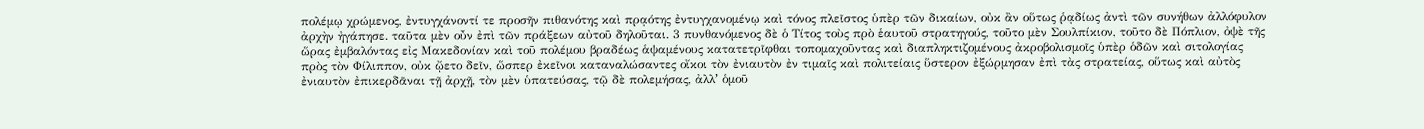πολέμῳ χρώμενος, ἐντυγχάνοντί τε προσῆν πιθανότης καὶ πρᾳότης ἐντυγχανομένῳ καὶ τόνος πλεῖστος ὑπὲρ τῶν δικαίων, οὐκ ἂν οὕτως ῥᾳδίως ἀντὶ τῶν συνήθων ἀλλόφυλον ἀρχὴν ἠγάπησε. ταῦτα μὲν οὖν ἐπὶ τῶν πράξεων αὐτοῦ δηλοῦται. 3 πυνθανόμενος δὲ ὁ Τίτος τοὺς πρὸ ἑαυτοῦ στρατηγούς, τοῦτο μὲν Σουλπίκιον, τοῦτο δὲ Πόπλιον, ὀψὲ τῆς ὥρας ἐμβαλόντας εἰς Μακεδονίαν καὶ τοῦ πολέμου βραδέως ἁψαμένους κατατετρῖφθαι τοπομαχοῦντας καὶ διαπληκτιζομένους ἀκροβολισμοῖς ὑπὲρ ὁδῶν καὶ σιτολογίας πρὸς τὸν Φίλιππον, οὐκ ᾤετο δεῖν, ὥσπερ ἐκεῖνοι καταναλώσαντες οἴκοι τὸν ἐνιαυτὸν ἐν τιμαῖς καὶ πολιτείαις ὕστερον ἐξώρμησαν ἐπὶ τὰς στρατείας, οὕτως καὶ αὐτὸς ἐνιαυτὸν ἐπικερδᾶναι τῇ ἀρχῇ, τὸν μὲν ὑπατεύσας, τῷ δὲ πολεμήσας, ἀλλʼ ὁμοῦ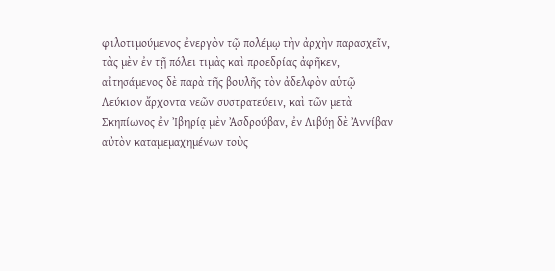φιλοτιμούμενος ἐνεργὸν τῷ πολέμῳ τὴν ἀρχὴν παρασχεῖν, τὰς μὲν ἐν τῇ πόλει τιμὰς καὶ προεδρίας ἀφῆκεν, αἰτησάμενος δὲ παρὰ τῆς βουλῆς τὸν ἀδελφὸν αὑτῷ Λεύκιον ἄρχοντα νεῶν συστρατεύειν, καὶ τῶν μετὰ Σκηπίωνος ἐν Ἰβηρίᾳ μὲν Ἀσδρούβαν, ἐν Λιβύῃ δὲ Ἀννίβαν αὐτὸν καταμεμαχημένων τοὺς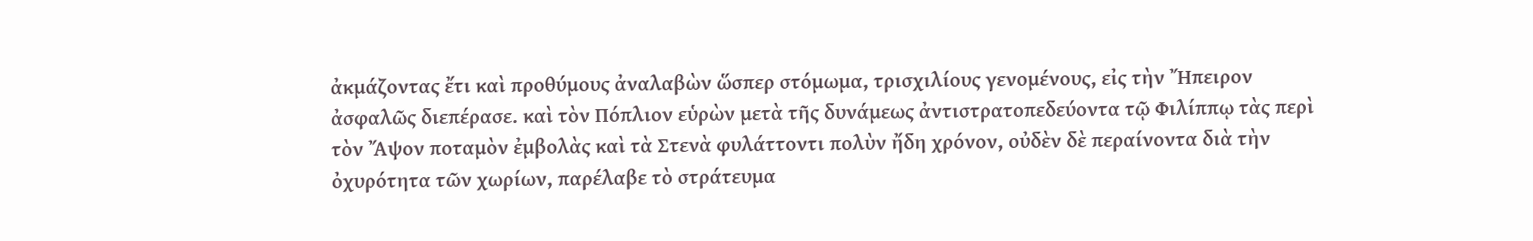ἀκμάζοντας ἔτι καὶ προθύμους ἀναλαβὼν ὥσπερ στόμωμα, τρισχιλίους γενομένους, εἰς τὴν Ἤπειρον ἀσφαλῶς διεπέρασε. καὶ τὸν Πόπλιον εὑρὼν μετὰ τῆς δυνάμεως ἀντιστρατοπεδεύοντα τῷ Φιλίππῳ τὰς περὶ τὸν Ἄψον ποταμὸν ἐμβολὰς καὶ τὰ Στενὰ φυλάττοντι πολὺν ἤδη χρόνον, οὐδὲν δὲ περαίνοντα διὰ τὴν ὀχυρότητα τῶν χωρίων, παρέλαβε τὸ στράτευμα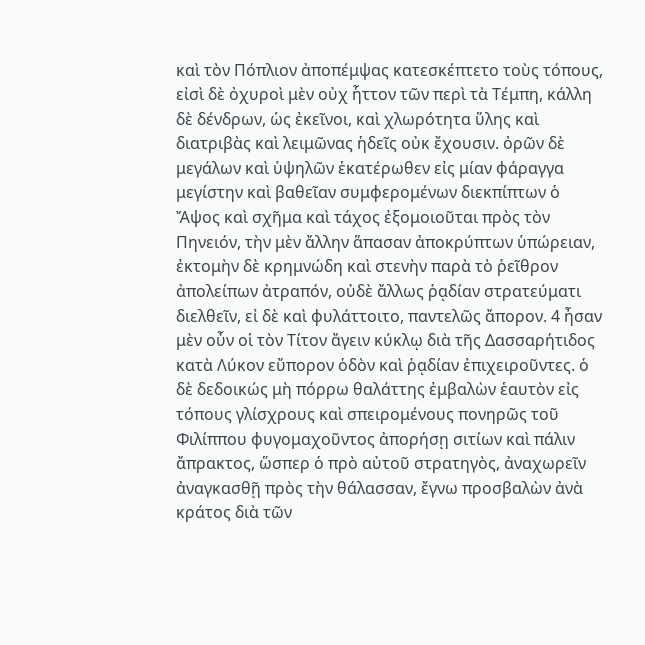καὶ τὸν Πόπλιον ἀποπέμψας κατεσκέπτετο τοὺς τόπους, εἰσὶ δὲ ὀχυροὶ μὲν οὐχ ἧττον τῶν περὶ τὰ Τέμπη, κάλλη δὲ δένδρων, ὡς ἐκεῖνοι, καὶ χλωρότητα ὕλης καὶ διατριβὰς καὶ λειμῶνας ἡδεῖς οὐκ ἔχουσιν. ὀρῶν δὲ μεγάλων καὶ ὑψηλῶν ἑκατέρωθεν εἰς μίαν φάραγγα μεγίστην καὶ βαθεῖαν συμφερομένων διεκπίπτων ὁ Ἄψος καὶ σχῆμα καὶ τάχος ἐξομοιοῦται πρὸς τὸν Πηνειόν, τὴν μὲν ἄλλην ἅπασαν ἀποκρύπτων ὑπώρειαν, ἐκτομὴν δὲ κρημνώδη καὶ στενὴν παρὰ τὸ ῥεῖθρον ἀπολείπων ἀτραπόν, οὐδὲ ἄλλως ῥᾳδίαν στρατεύματι διελθεῖν, εἰ δὲ καὶ φυλάττοιτο, παντελῶς ἄπορον. 4 ἦσαν μὲν οὖν οἱ τὸν Τίτον ἄγειν κύκλῳ διὰ τῆς Δασσαρήτιδος κατὰ Λύκον εὔπορον ὁδὸν καὶ ῥᾳδίαν ἐπιχειροῦντες. ὁ δὲ δεδοικώς μὴ πόρρω θαλάττης ἐμβαλὼν ἑαυτὸν εἰς τόπους γλίσχρους καὶ σπειρομένους πονηρῶς τοῦ Φιλίππου φυγομαχοῦντος ἀπορήσῃ σιτίων καὶ πάλιν ἄπρακτος, ὥσπερ ὁ πρὸ αὐτοῦ στρατηγὸς, ἀναχωρεῖν ἀναγκασθῇ πρὸς τὴν θάλασσαν, ἔγνω προσβαλὼν ἀνὰ κράτος διὰ τῶν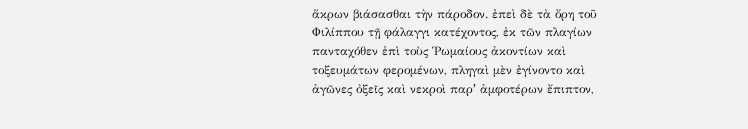ἄκρων βιάσασθαι τὴν πάροδον. ἐπεὶ δὲ τὰ ὄρη τοῦ Φιλίππου τῇ φάλαγγι κατέχοντος, ἐκ τῶν πλαγίων πανταχόθεν ἐπὶ τοὺς Ῥωμαίους ἀκοντίων καὶ τοξευμάτων φερομένων, πληγαὶ μὲν ἐγίνοντο καὶ ἀγῶνες ὀξεῖς καὶ νεκροὶ παρʼ ἀμφοτέρων ἔπιπτον,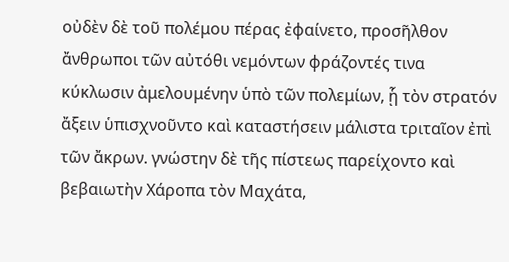οὐδὲν δὲ τοῦ πολέμου πέρας ἐφαίνετο, προσῆλθον ἄνθρωποι τῶν αὐτόθι νεμόντων φράζοντές τινα κύκλωσιν ἀμελουμένην ὑπὸ τῶν πολεμίων, ᾗ τὸν στρατόν ἄξειν ὑπισχνοῦντο καὶ καταστήσειν μάλιστα τριταῖον ἐπὶ τῶν ἄκρων. γνώστην δὲ τῆς πίστεως παρείχοντο καὶ βεβαιωτὴν Χάροπα τὸν Μαχάτα,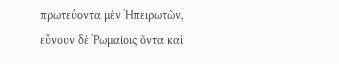πρωτεύοντα μὲν Ἠπειρωτῶν, εὔνουν δὲ Ῥωμαίοις ὄντα καὶ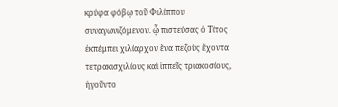κρύφα φόβῳ τοῦ Φιλίππου συναγωνιζόμενον. ᾧ πιστεύσας ὁ Τίτος ἐκπέμπει χιλίαρχον ἕνα πεζοὺς ἔχοντα τετρακισχιλίους καὶ ἱππεῖς τριακοσίους, ἡγοῦντο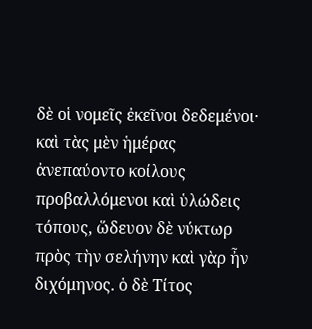δὲ οἱ νομεῖς ἐκεῖνοι δεδεμένοι· καὶ τὰς μὲν ἡμέρας ἀνεπαύοντο κοίλους προβαλλόμενοι καὶ ὑλώδεις τόπους, ὥδευον δὲ νύκτωρ πρὸς τὴν σελήνην καὶ γὰρ ἦν διχόμηνος. ὁ δὲ Τίτος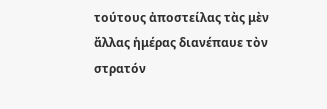τούτους ἀποστείλας τὰς μὲν ἄλλας ἡμέρας διανέπαυε τὸν στρατόν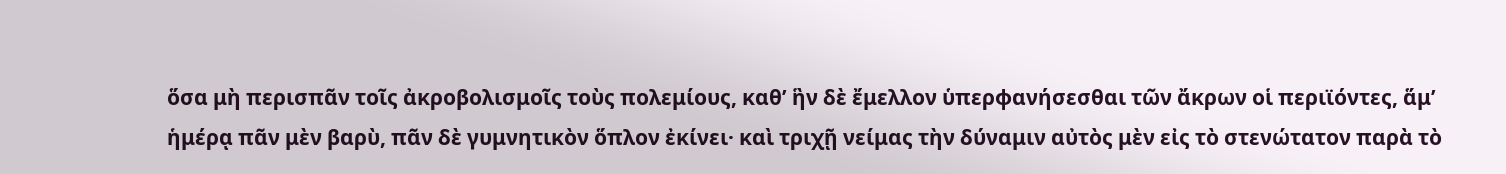ὅσα μὴ περισπᾶν τοῖς ἀκροβολισμοῖς τοὺς πολεμίους, καθʼ ἣν δὲ ἔμελλον ὑπερφανήσεσθαι τῶν ἄκρων οἱ περιϊόντες, ἅμʼ ἡμέρᾳ πᾶν μὲν βαρὺ, πᾶν δὲ γυμνητικὸν ὅπλον ἐκίνει· καὶ τριχῇ νείμας τὴν δύναμιν αὐτὸς μὲν εἰς τὸ στενώτατον παρὰ τὸ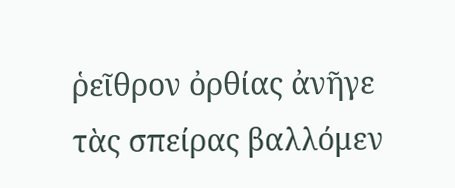ῥεῖθρον ὀρθίας ἀνῆγε τὰς σπείρας βαλλόμεν